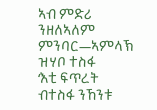ኣብ ምድሪ ንዘለኣለም ምንባር—ኣምላኽ ዝሃቦ ተስፋ
‘እቲ ፍጥረት ብተስፋ ንኸንቱ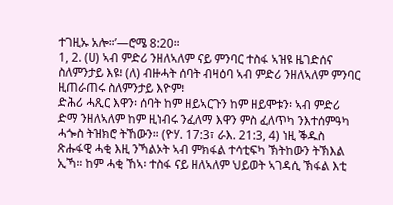ተገዚኡ አሎ።’—ሮሜ 8:20።
1, 2. (ሀ) ኣብ ምድሪ ንዘለኣለም ናይ ምንባር ተስፋ ኣዝዩ ዜገድሰና ስለምንታይ እዩ፧ (ለ) ብዙሓት ሰባት ብዛዕባ ኣብ ምድሪ ንዘለኣለም ምንባር ዚጠራጠሩ ስለምንታይ እዮም፧
ድሕሪ ሓጺር እዋን፡ ሰባት ከም ዘይኣርጉን ከም ዘይሞቱን፡ ኣብ ምድሪ ድማ ንዘለኣለም ከም ዚነብሩ ንፈለማ እዋን ምስ ፈለጥካ ንእተሰምዓካ ሓጐስ ትዝክሮ ትኸውን። (ዮሃ. 17:3፣ ራእ. 21:3, 4) ነዚ ቕዱስ ጽሑፋዊ ሓቂ እዚ ንኻልኦት ኣብ ምክፋል ተሳቲፍካ ኽትከውን ትኽእል ኢኻ። ከም ሓቂ ኸኣ፡ ተስፋ ናይ ዘለኣለም ህይወት ኣገዳሲ ኽፋል እቲ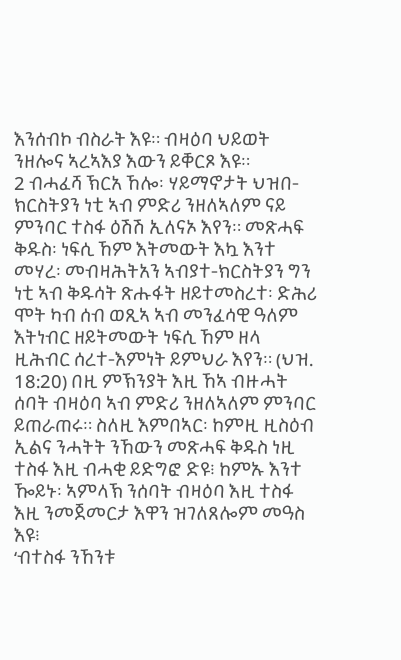እንሰብኮ ብስራት እዩ። ብዛዕባ ህይወት ንዘሎና ኣረኣእያ እውን ይቐርጾ እዩ።
2 ብሓፈሻ ኽርአ ኸሎ፡ ሃይማኖታት ህዝበ-ክርስትያን ነቲ ኣብ ምድሪ ንዘለኣለም ናይ ምንባር ተስፋ ዕሽሽ ኢለናኦ እየን። መጽሓፍ ቅዱስ፡ ነፍሲ ኸም እትመውት እኳ እንተ መሃረ፡ መብዛሕትአን ኣብያተ-ክርስትያን ግን ነቲ ኣብ ቅዱሳት ጽሑፋት ዘይተመስረተ፡ ድሕሪ ሞት ካብ ሰብ ወጺኣ ኣብ መንፈሳዊ ዓለም እትነብር ዘይትመውት ነፍሲ ኸም ዘላ ዚሕብር ሰረተ-እምነት ይምህራ እየን። (ህዝ. 18:20) በዚ ምኽንያት እዚ ኸኣ ብዙሓት ሰባት ብዛዕባ ኣብ ምድሪ ንዘለኣለም ምንባር ይጠራጠሩ። ስለዚ እምበኣር፡ ከምዚ ዚስዕብ ኢልና ንሓትት ንኸውን መጽሓፍ ቅዱስ ነዚ ተስፋ እዚ ብሓቂ ይድግፎ ድዩ፧ ከምኡ እንተ ዀይኑ፡ ኣምላኽ ንሰባት ብዛዕባ እዚ ተስፋ እዚ ንመጀመርታ እዋን ዝገለጸሎም መዓስ እዩ፧
‘ብተስፋ ንኸንቱ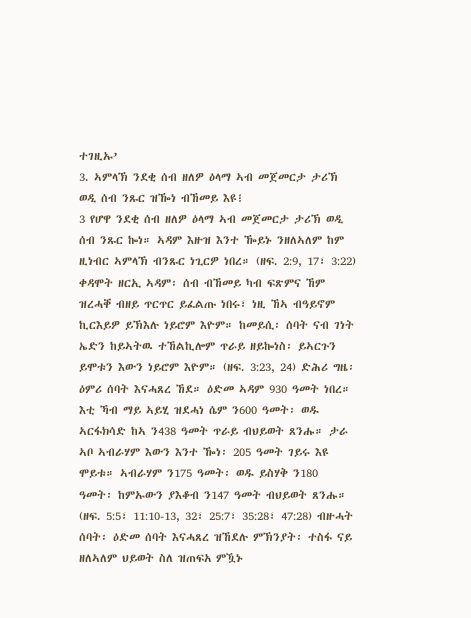ተገዚኡ’
3. ኣምላኽ ንደቂ ሰብ ዘለዎ ዕላማ ኣብ መጀመርታ ታሪኽ ወዲ ሰብ ንጹር ዝዀነ ብኸመይ እዩ፧
3 የሆዋ ንደቂ ሰብ ዘለዎ ዕላማ ኣብ መጀመርታ ታሪኽ ወዲ ሰብ ንጹር ኰነ። ኣዳም እዙዝ እንተ ዀይኑ ንዘለኣለም ከም ዚነብር ኣምላኽ ብንጹር ነጊርዎ ነበረ። (ዘፍ. 2:9, 17፣ 3:22) ቀዳሞት ዘርኢ ኣዳም፡ ሰብ ብኸመይ ካብ ፍጽምና ኸም ዝረሓቐ ብዘይ ጥርጥር ይፈልጡ ነበሩ፣ ነዚ ኸኣ ብዓይኖም ኪርእይዎ ይኽእሉ ነይሮም እዮም። ከመይሲ፡ ሰባት ናብ ገነት ኤድን ከይኣትዉ ተኸልኪሎም ጥራይ ዘይኰነስ፡ ይኣርጉን ይሞቱን እውን ነይሮም እዮም። (ዘፍ. 3:23, 24) ድሕሪ ግዜ፡ ዕምሪ ሰባት እናሓጸረ ኸደ። ዕድመ ኣዳም 930 ዓመት ነበረ። እቲ ኻብ ማይ ኣይሂ ዝደሓነ ሴም ን600 ዓመት፡ ወዱ ኣርፋክሳድ ከኣ ን438 ዓመት ጥራይ ብህይወት ጸንሑ። ታራ ኣቦ ኣብራሃም እውን እንተ ዀነ፡ 205 ዓመት ገይሩ እዩ ሞይቱ። ኣብራሃም ን175 ዓመት፡ ወዱ ይስሃቅ ን180 ዓመት፡ ከምኡውን ያእቆብ ን147 ዓመት ብህይወት ጸንሑ። (ዘፍ. 5:5፣ 11:10-13, 32፣ 25:7፣ 35:28፣ 47:28) ብዙሓት ሰባት፡ ዕድመ ሰባት እናሓጸረ ዝኸደሉ ምኽንያት፡ ተስፋ ናይ ዘለኣለም ህይወት ስለ ዝጠፍአ ምዃኑ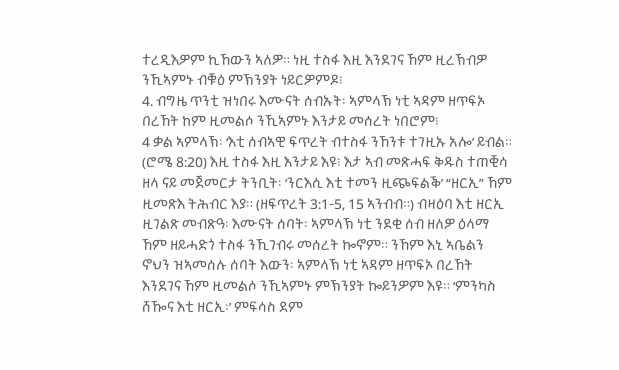ተረዲእዎም ኪኸውን ኣለዎ። ነዚ ተስፋ እዚ እንደገና ኸም ዚረኽብዎ ንኺኣምኑ ብቑዕ ምኽንያት ነይርዎምዶ፧
4. ብግዜ ጥንቲ ዝነበሩ እሙናት ሰብኡት፡ ኣምላኽ ነቲ ኣዳም ዘጥፍኦ በረኸት ከም ዚመልሶ ንኺኣምኑ እንታይ መሰረት ነበሮም፧
4 ቃል ኣምላኽ፡ ‘እቲ ሰብኣዊ ፍጥረት ብተስፋ ንኸንቱ ተገዚኡ አሎ’ ይብል። (ሮሜ 8:20) እዚ ተስፋ እዚ እንታይ እዩ፧ እታ ኣብ መጽሓፍ ቅዱስ ተጠቒሳ ዘላ ናይ መጀመርታ ትንቢት፡ ‘ንርእሲ እቲ ተመን ዚጭፍልቕ’ “ዘርኢ” ኸም ዚመጽእ ትሕብር እያ። (ዘፍጥረት 3:1-5, 15 ኣንብብ።) ብዛዕባ እቲ ዘርኢ ዚገልጽ መብጽዓ፡ እሙናት ሰባት፡ ኣምላኽ ነቲ ንደቂ ሰብ ዘለዎ ዕላማ ኸም ዘይሓድጎ ተስፋ ንኺገብሩ መሰረት ኰኖም። ንኸም እኒ ኣቤልን ኖህን ዝኣመሰሉ ሰባት እውን፡ ኣምላኽ ነቲ ኣዳም ዘጥፍኦ በረኸት እንደገና ኸም ዚመልሶ ንኺኣምኑ ምኽንያት ኰይንዎም እዩ። ‘ምንካስ ሸዀና እቲ ዘርኢ፡’ ምፍሳስ ደም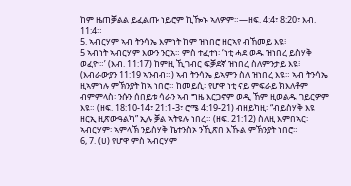ከም ዜጠቓልል ይፈልጡ ነይሮም ኪዀኑ ኣለዎም።—ዘፍ. 4:4፣ 8:20፣ እብ. 11:4።
5. ኣብርሃም ኣብ ትንሳኤ እምነት ከም ዝነበሮ ዘርኣየ ብኸመይ እዩ፧
5 ኣብነት ኣብርሃም እውን ንርአ። ምስ ተፈተነ፡ ‘ነቲ ሓደ ወዱ ዝነበረ ይስሃቅ ወፈዮ።’ (እብ. 11:17) ከምዚ ኺገብር ፍቓደኛ ዝነበረ ስለምንታይ እዩ፧ (እብራውያን 11:19 ኣንብብ።) ኣብ ትንሳኤ ይኣምን ስለ ዝነበረ እዩ። ኣብ ትንሳኤ ዚኣምነሉ ምኽንያት ከኣ ነበሮ። ከመይሲ፡ የሆዋ ነቲ ናይ ምፍራይ ክእለቶም ብምምላስ፡ ንሱን ሰበይቱ ሳራን ኣብ ግዜ እርጋኖም ወዲ ኸም ዚወልዱ ገይርዎም እዩ። (ዘፍ. 18:10-14፣ 21:1-3፣ ሮሜ 4:19-21) ብዘይካዚ፡ “ብይስሃቅ እዩ ዘርኢ ዚጽውዓልካ” ኢሉ ቓል ኣትዩሉ ነበረ። (ዘፍ. 21:12) ስለዚ እምበኣር፡ ኣብርሃም፡ ኣምላኽ ንይስሃቅ ኬተንስኦ ንኺጽበ እኹል ምኽንያት ነበሮ።
6, 7. (ሀ) የሆዋ ምስ ኣብርሃም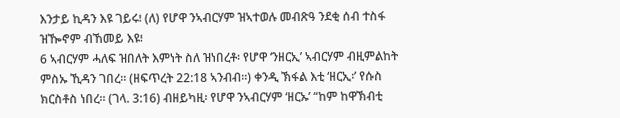እንታይ ኪዳን እዩ ገይሩ፧ (ለ) የሆዋ ንኣብርሃም ዝኣተወሉ መብጽዓ ንደቂ ሰብ ተስፋ ዝዀኖም ብኸመይ እዩ፧
6 ኣብርሃም ሓለፍ ዝበለት እምነት ስለ ዝነበረቶ፡ የሆዋ ‘ንዘርኢ’ ኣብርሃም ብዚምልከት ምስኡ ኺዳን ገበረ። (ዘፍጥረት 22:18 ኣንብብ።) ቀንዲ ኽፋል እቲ ‘ዘርኢ፡’ የሱስ ክርስቶስ ነበረ። (ገላ. 3:16) ብዘይካዚ፡ የሆዋ ንኣብርሃም ‘ዘርኡ’ “ከም ከዋኽብቲ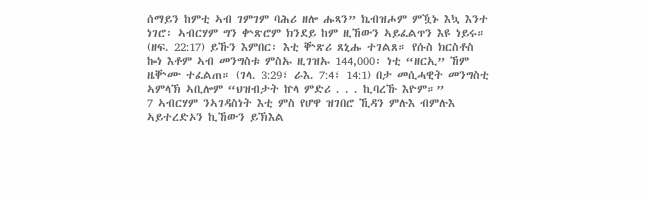ሰማይን ከምቲ ኣብ ገምገም ባሕሪ ዘሎ ሑጻን” ኬብዝሖም ምዃኑ እኳ እንተ ነገሮ፡ ኣብርሃም ግን ቍጽሮም ክንደይ ከም ዚኸውን ኣይፈልጥን እዩ ነይሩ። (ዘፍ. 22:17) ይኹን እምበር፡ እቲ ቝጽሪ ጸኒሑ ተገልጸ። የሱስ ክርስቶስ ኰነ እቶም ኣብ መንግስቱ ምስኡ ዚገዝኡ 144,000፡ ነቲ “ዘርኢ” ኸም ዜቝሙ ተፈልጠ። (ገላ. 3:29፣ ራእ. 7:4፣ 14:1) በታ መሲሓዊት መንግስቲ ኣምላኽ ኣቢሎም “ህዝብታት ኵላ ምድሪ . . . ኪባረኹ እዮም።”
7 ኣብርሃም ንኣገዳስነት እቲ ምስ የሆዋ ዝገበሮ ኺዳን ምሉእ ብምሉእ ኣይተረድኦን ኪኸውን ይኽእል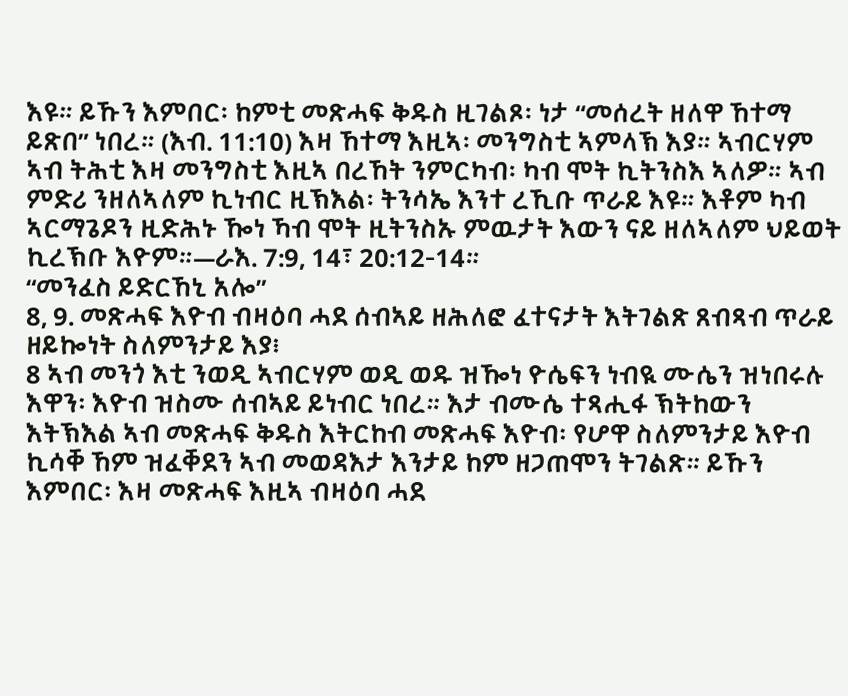እዩ። ይኹን እምበር፡ ከምቲ መጽሓፍ ቅዱስ ዚገልጾ፡ ነታ “መሰረት ዘለዋ ኸተማ ይጽበ” ነበረ። (እብ. 11:10) እዛ ኸተማ እዚኣ፡ መንግስቲ ኣምላኽ እያ። ኣብርሃም ኣብ ትሕቲ እዛ መንግስቲ እዚኣ በረኸት ንምርካብ፡ ካብ ሞት ኪትንስእ ኣለዎ። ኣብ ምድሪ ንዘለኣለም ኪነብር ዚኽእል፡ ትንሳኤ እንተ ረኺቡ ጥራይ እዩ። እቶም ካብ ኣርማጌዶን ዚድሕኑ ዀነ ኻብ ሞት ዚትንስኡ ምዉታት እውን ናይ ዘለኣለም ህይወት ኪረኽቡ እዮም።—ራእ. 7:9, 14፣ 20:12-14።
“መንፈስ ይድርኸኒ አሎ”
8, 9. መጽሓፍ እዮብ ብዛዕባ ሓደ ሰብኣይ ዘሕለፎ ፈተናታት እትገልጽ ጸብጻብ ጥራይ ዘይኰነት ስለምንታይ እያ፧
8 ኣብ መንጎ እቲ ንወዲ ኣብርሃም ወዲ ወዱ ዝዀነ ዮሴፍን ነብዪ ሙሴን ዝነበሩሉ እዋን፡ እዮብ ዝስሙ ሰብኣይ ይነብር ነበረ። እታ ብሙሴ ተጻሒፋ ኽትከውን እትኽእል ኣብ መጽሓፍ ቅዱስ እትርከብ መጽሓፍ እዮብ፡ የሆዋ ስለምንታይ እዮብ ኪሳቐ ኸም ዝፈቐደን ኣብ መወዳእታ እንታይ ከም ዘጋጠሞን ትገልጽ። ይኹን እምበር፡ እዛ መጽሓፍ እዚኣ ብዛዕባ ሓደ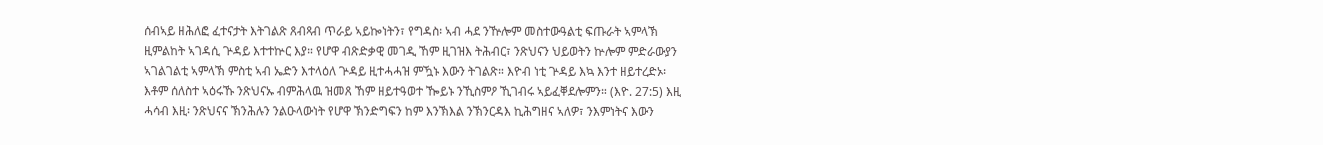ሰብኣይ ዘሕለፎ ፈተናታት እትገልጽ ጸብጻብ ጥራይ ኣይኰነትን፣ የግዳስ፡ ኣብ ሓደ ንዅሎም መስተውዓልቲ ፍጡራት ኣምላኽ ዚምልከት ኣገዳሲ ጕዳይ እተተኵር እያ። የሆዋ ብጽድቃዊ መገዲ ኸም ዚገዝእ ትሕብር፣ ንጽህናን ህይወትን ኵሎም ምድራውያን ኣገልገልቲ ኣምላኽ ምስቲ ኣብ ኤድን እተላዕለ ጕዳይ ዚተሓሓዝ ምዃኑ እውን ትገልጽ። እዮብ ነቲ ጕዳይ እኳ እንተ ዘይተረድኦ፡ እቶም ሰለስተ ኣዕሩኹ ንጽህናኡ ብምሕላዉ ዝመጸ ኸም ዘይተዓወተ ዀይኑ ንኺስምዖ ኺገብሩ ኣይፈቐደሎምን። (እዮ. 27:5) እዚ ሓሳብ እዚ፡ ንጽህናና ኽንሕሉን ንልዑላውነት የሆዋ ኽንድግፍን ከም እንኽእል ንኽንርዳእ ኪሕግዘና ኣለዎ፣ ንእምነትና እውን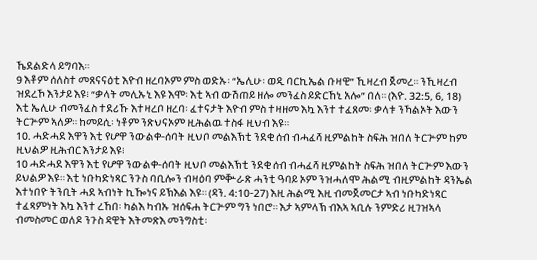ኼደልድላ ይግባእ።
9 እቶም ሰለስተ መጸናናዕቲ እዮብ ዘረባኦም ምስ ወድኡ፡ “ኤሊሁ፡ ወዲ ባርኪኤል ቡዛዊ” ኺዛረብ ጀመረ። ንኺዛረብ ዝደረኾ እንታይ እዩ፧ “ቃላት መሊኡኒ እዩ እሞ፡ እቲ ኣብ ውሽጠይ ዘሎ መንፈስ ይድርኸኒ አሎ” በለ። (እዮ. 32:5, 6, 18) እቲ ኤሊሁ ብመንፈስ ተደሪኹ እተዛረቦ ዘረባ፡ ፈተናታት እዮብ ምስ ተዛዘመ እኳ እንተ ተፈጸመ፡ ቃላቱ ንኻልኦት እውን ትርጕም ኣለዎ። ከመይሲ፡ ነቶም ንጽህናኦም ዚሕልዉ ተስፋ ዚህብ እዩ።
10. ሓድሓደ እዋን እቲ የሆዋ ንውልቀ-ሰባት ዚህቦ መልእኽቲ ንደቂ ሰብ ብሓፈሻ ዚምልከት ስፍሕ ዝበለ ትርጕም ከም ዚህልዎ ዚሕብር እንታይ እዩ፧
10 ሓድሓደ እዋን እቲ የሆዋ ንውልቀ-ሰባት ዚህቦ መልእኽቲ ንደቂ ሰብ ብሓፈሻ ዚምልከት ስፍሕ ዝበለ ትርጕም እውን ይህልዎ እዩ። እቲ ነቡካድነጻር ንጉስ ባቢሎን ብዛዕባ ምቝራጽ ሓንቲ ዓባይ ኦም ንዝሓለሞ ሕልሚ ብዚምልከት ዳንኤል እተነበዮ ትንቢት ሓደ ኣብነት ኪዀነና ይኽእል እዩ። (ዳን. 4:10-27) እዚ ሕልሚ እዚ ብመጀመርታ ኣብ ነቡካድነጻር ተፈጻምነት እኳ እንተ ረኸበ፡ ካልእ ካብኡ ዝሰፍሐ ትርጕም ግን ነበሮ። እታ ኣምላኽ ብእኣ ኣቢሉ ንምድሪ ዚገዝኣላ ብመስመር ወለዶ ንጉስ ዳዊት እትመጽእ መንግስቲ፡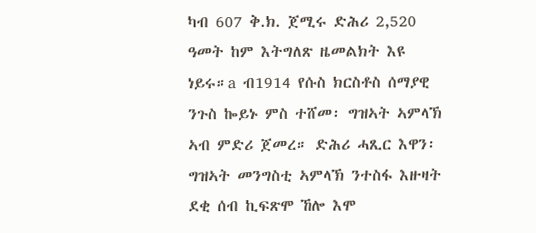ካብ 607 ቅ.ክ. ጀሚሩ ድሕሪ 2,520 ዓመት ከም እትግለጽ ዜመልክት እዩ ነይሩ።a ብ1914 የሱስ ክርስቶስ ሰማያዊ ንጉስ ኰይኑ ምስ ተሸመ፡ ግዝኣት ኣምላኽ ኣብ ምድሪ ጀመረ። ድሕሪ ሓጺር እዋን፡ ግዝኣት መንግስቲ ኣምላኽ ንተስፋ እዙዛት ደቂ ሰብ ኪፍጽሞ ኸሎ እሞ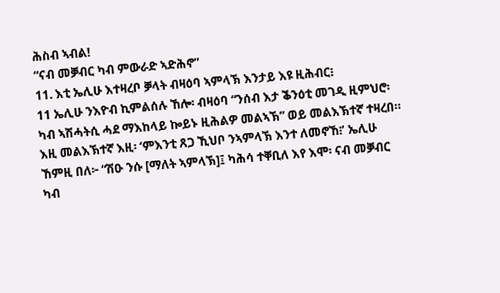ሕስብ ኣብል!
“ናብ መቓብር ካብ ምውራድ ኣድሕኖ”
11. እቲ ኤሊሁ እተዛረቦ ቓላት ብዛዕባ ኣምላኽ እንታይ እዩ ዚሕብር፧
11 ኤሊሁ ንእዮብ ኪምልሰሉ ኸሎ፡ ብዛዕባ “ንሰብ እታ ቕንዕቲ መገዲ ዚምህሮ፡ ካብ ኣሽሓትሲ ሓደ ማእከላይ ኰይኑ ዚሕልዎ መልኣኽ” ወይ መልእኽተኛ ተዛረበ። እዚ መልእኽተኛ እዚ፡ ‘ምእንቲ ጸጋ ኺህቦ ንኣምላኽ እንተ ለመኖኸ፧’ ኤሊሁ ኸምዚ በለ፦ “ሽዑ ንሱ [ማለት ኣምላኽ]፤ ካሕሳ ተቐቢለ እየ እሞ፡ ናብ መቓብር ካብ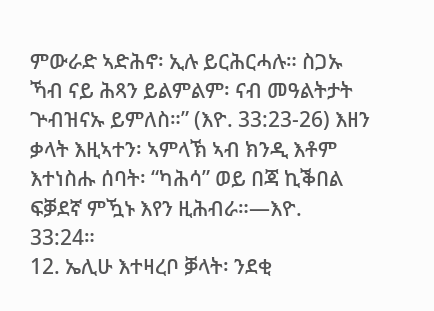ምውራድ ኣድሕኖ፡ ኢሉ ይርሕርሓሉ። ስጋኡ ኻብ ናይ ሕጻን ይልምልም፡ ናብ መዓልትታት ጕብዝናኡ ይምለስ።” (እዮ. 33:23-26) እዘን ቃላት እዚኣተን፡ ኣምላኽ ኣብ ክንዲ እቶም እተነስሑ ሰባት፡ “ካሕሳ” ወይ በጃ ኪቕበል ፍቓደኛ ምዃኑ እየን ዚሕብራ።—እዮ. 33:24።
12. ኤሊሁ እተዛረቦ ቓላት፡ ንደቂ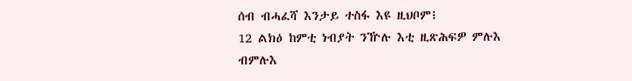ሰብ ብሓፈሻ እንታይ ተስፋ እዩ ዚህቦም፧
12 ልክዕ ከምቲ ነብያት ንዅሉ እቲ ዚጽሕፍዎ ምሉእ ብምሉእ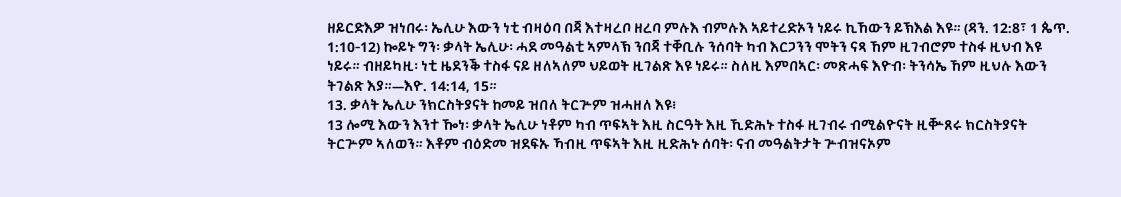ዘይርድእዎ ዝነበሩ፡ ኤሊሁ እውን ነቲ ብዛዕባ በጃ እተዛረቦ ዘረባ ምሉእ ብምሉእ ኣይተረድኦን ነይሩ ኪኸውን ይኽእል እዩ። (ዳን. 12:8፣ 1 ጴጥ. 1:10-12) ኰይኑ ግን፡ ቃላት ኤሊሁ፡ ሓደ መዓልቲ ኣምላኽ ንበጃ ተቐቢሉ ንሰባት ካብ እርጋንን ሞትን ናጻ ኸም ዚገብሮም ተስፋ ዚህብ እዩ ነይሩ። ብዘይካዚ፡ ነቲ ዜደንቕ ተስፋ ናይ ዘለኣለም ህይወት ዚገልጽ እዩ ነይሩ። ስለዚ እምበኣር፡ መጽሓፍ እዮብ፡ ትንሳኤ ኸም ዚህሉ እውን ትገልጽ እያ።—እዮ. 14:14, 15።
13. ቃላት ኤሊሁ ንክርስትያናት ከመይ ዝበለ ትርጕም ዝሓዘለ እዩ፧
13 ሎሚ እውን እንተ ዀነ፡ ቃላት ኤሊሁ ነቶም ካብ ጥፍኣት እዚ ስርዓት እዚ ኺድሕኑ ተስፋ ዚገብሩ ብሚልዮናት ዚቝጸሩ ክርስትያናት ትርጕም ኣለወን። እቶም ብዕድመ ዝደፍኡ ኻብዚ ጥፍኣት እዚ ዚድሕኑ ሰባት፡ ናብ መዓልትታት ጕብዝናኦም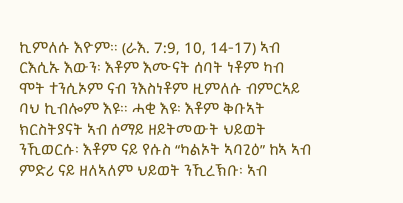ኪምለሱ እዮም። (ራእ. 7:9, 10, 14-17) ኣብ ርእሲኡ እውን፡ እቶም እሙናት ሰባት ነቶም ካብ ሞት ተንሲኦም ናብ ንእስነቶም ዚምለሱ ብምርኣይ ባህ ኪብሎም እዩ። ሓቂ እዩ፡ እቶም ቅቡኣት ክርስትያናት ኣብ ሰማይ ዘይትመውት ህይወት ንኺወርሱ፡ እቶም ናይ የሱስ “ካልኦት ኣባጊዕ” ከኣ ኣብ ምድሪ ናይ ዘለኣለም ህይወት ንኺረኽቡ፡ ኣብ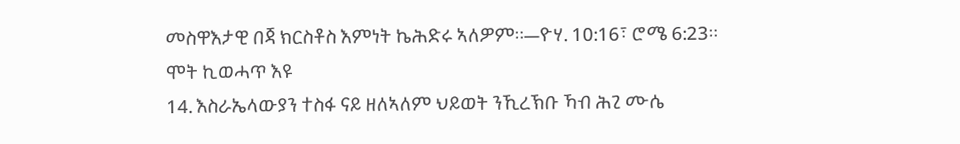መስዋእታዊ በጃ ክርስቶስ እምነት ኬሕድሩ ኣለዎም።—ዮሃ. 10:16፣ ሮሜ 6:23።
ሞት ኪወሓጥ እዩ
14. እስራኤላውያን ተስፋ ናይ ዘለኣለም ህይወት ንኺረኽቡ ኻብ ሕጊ ሙሴ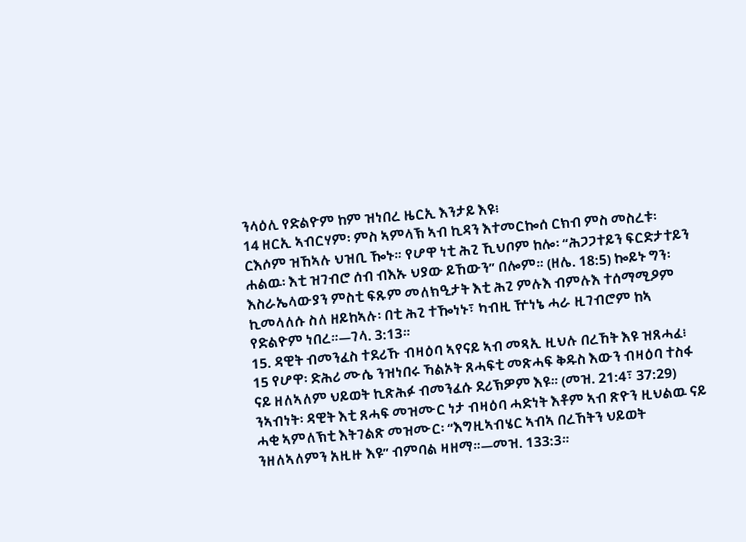ንላዕሊ የድልዮም ከም ዝነበረ ዜርኢ እንታይ እዩ፧
14 ዘርኢ ኣብርሃም፡ ምስ ኣምላኽ ኣብ ኪዳን እተመርኰሰ ርክብ ምስ መስረቱ፡ ርእሶም ዝኸኣሉ ህዝቢ ዀኑ። የሆዋ ነቲ ሕጊ ኺህቦም ከሎ፡ “ሕጋጋተይን ፍርድታተይን ሐልዉ፡ እቲ ዝገብሮ ሰብ ብእኡ ህያው ይኸውን” በሎም። (ዘሌ. 18:5) ኰይኑ ግን፡ እስራኤላውያን ምስቲ ፍጹም መለክዒታት እቲ ሕጊ ምሉእ ብምሉእ ተሰማሚዖም ኪመላለሱ ስለ ዘይከኣሉ፡ በቲ ሕጊ ተዀነኑ፣ ካብዚ ዅነኔ ሓራ ዚገብሮም ከኣ የድልዮም ነበረ።—ገላ. 3:13።
15. ዳዊት ብመንፈስ ተደሪኹ ብዛዕባ ኣየናይ ኣብ መጻኢ ዚህሉ በረኸት እዩ ዝጸሓፈ፧
15 የሆዋ፡ ድሕሪ ሙሴ ንዝነበሩ ኻልኦት ጸሓፍቲ መጽሓፍ ቅዱስ እውን ብዛዕባ ተስፋ ናይ ዘለኣለም ህይወት ኪጽሕፉ ብመንፈሱ ደሪኽዎም እዩ። (መዝ. 21:4፣ 37:29) ንኣብነት፡ ዳዊት እቲ ጸሓፍ መዝሙር ነታ ብዛዕባ ሓድነት እቶም ኣብ ጽዮን ዚህልዉ ናይ ሓቂ ኣምለኽቲ እትገልጽ መዝሙር፡ “እግዚኣብሄር ኣብኣ በረኸትን ህይወት ንዘለኣለምን አዚዙ እዩ” ብምባል ዛዘማ።—መዝ. 133:3።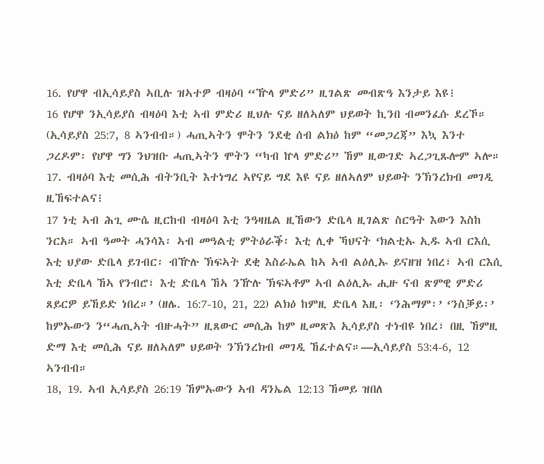16. የሆዋ ብኢሳይያስ ኣቢሉ ዝኣተዎ ብዛዕባ “ዅላ ምድሪ” ዚገልጽ መብጽዓ እንታይ እዩ፧
16 የሆዋ ንኢሳይያስ ብዛዕባ እቲ ኣብ ምድሪ ዚህሉ ናይ ዘለኣለም ህይወት ኪንበ ብመንፈሱ ደረኾ። (ኢሳይያስ 25:7, 8 ኣንብብ።) ሓጢኣትን ሞትን ንደቂ ሰብ ልክዕ ከም “መጋረጃ” እኳ እንተ ጋረዶም፡ የሆዋ ግን ንህዝቡ ሓጢኣትን ሞትን “ካብ ኵላ ምድሪ” ኸም ዚውገድ ኣረጋጊጹሎም ኣሎ።
17. ብዛዕባ እቲ መሲሕ ብትንቢት እተነግረ ኣየናይ ግደ እዩ ናይ ዘለኣለም ህይወት ንኽንረክብ መገዲ ዚኸፍተልና፧
17 ነቲ ኣብ ሕጊ ሙሴ ዚርከብ ብዛዕባ እቲ ንዓዛዜል ዚኸውን ድቤላ ዚገልጽ ስርዓት እውን እስከ ንርአ። ኣብ ዓመት ሓንሳእ፡ ኣብ መዓልቲ ምትዕራቕ፡ እቲ ሊቀ ኻህናት ‘ክልቲኡ ኢዱ ኣብ ርእሲ እቲ ህያው ድቤላ ይገብር፡ ብዅሉ ኽፍኣት ደቂ እስራኤል ከኣ ኣብ ልዕሊኡ ይናዘዝ ነበረ፣ ኣብ ርእሲ እቲ ድቤላ ኸኣ የንብሮ፣ እቲ ድቤላ ኸኣ ንዅሉ ኽፍኣቶም ኣብ ልዕሊኡ ሒዙ ናብ ጽምዊ ምድሪ ጸይርዎ ይኸይድ ነበረ።’ (ዘሌ. 16:7-10, 21, 22) ልክዕ ከምዚ ድቤላ እዚ፡ ‘ንሕማም፡’ ‘ንስቓይ፡’ ከምኡውን ን“ሓጢኣት ብዙሓት” ዚጸውር መሲሕ ከም ዚመጽእ ኢሳይያስ ተነብዩ ነበረ፣ በዚ ኸምዚ ድማ እቲ መሲሕ ናይ ዘለኣለም ህይወት ንኽንረክብ መገዲ ኸፈተልና።—ኢሳይያስ 53:4-6, 12 ኣንብብ።
18, 19. ኣብ ኢሳይያስ 26:19 ኸምኡውን ኣብ ዳንኤል 12:13 ኸመይ ዝበለ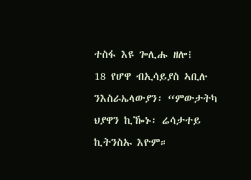ተስፋ እዩ ጐሊሑ ዘሎ፧
18 የሆዋ ብኢሳይያስ ኣቢሉ ንእስራኤላውያን፡ “ምውታትካ ህያዋን ኪዀኑ፡ ሬሳታተይ ኪትንስኡ እዮም።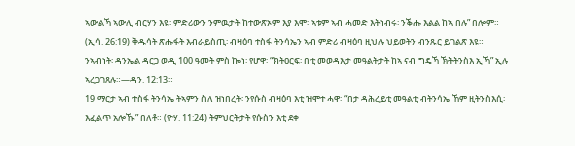ኣውልኻ ኣውሊ ብርሃን እዩ፡ ምድሪውን ንምዉታት ከተውጽኦም እያ እሞ፡ ኣቱም ኣብ ሓመድ እትነብሩ፡ ንቕሑ እልል ከኣ በሉ” በሎም። (ኢሳ. 26:19) ቅዱሳት ጽሑፋት እብራይስጢ፡ ብዛዕባ ተስፋ ትንሳኤን ኣብ ምድሪ ብዛዕባ ዚህሉ ህይወትን ብንጹር ይገልጽ እዩ። ንኣብነት፡ ዳንኤል ዳርጋ ወዲ 100 ዓመት ምስ ኰነ፡ የሆዋ፡ “ክትዐርፍ፡ በቲ መወዳእታ መዓልትታት ከኣ ናብ ግዴኻ ኽትትንስእ ኢኻ” ኢሉ ኣረጋገጸሉ።—ዳን. 12:13።
19 ማርታ ኣብ ተስፋ ትንሳኤ ትኣምን ስለ ዝነበረት፡ ንየሱስ ብዛዕባ እቲ ዝሞተ ሓዋ፡ “በታ ዳሕረይቲ መዓልቲ ብትንሳኤ ኸም ዚትንስእሲ፡ እፈልጥ አሎኹ” በለቶ። (ዮሃ. 11:24) ትምህርትታት የሱስን እቲ ደቀ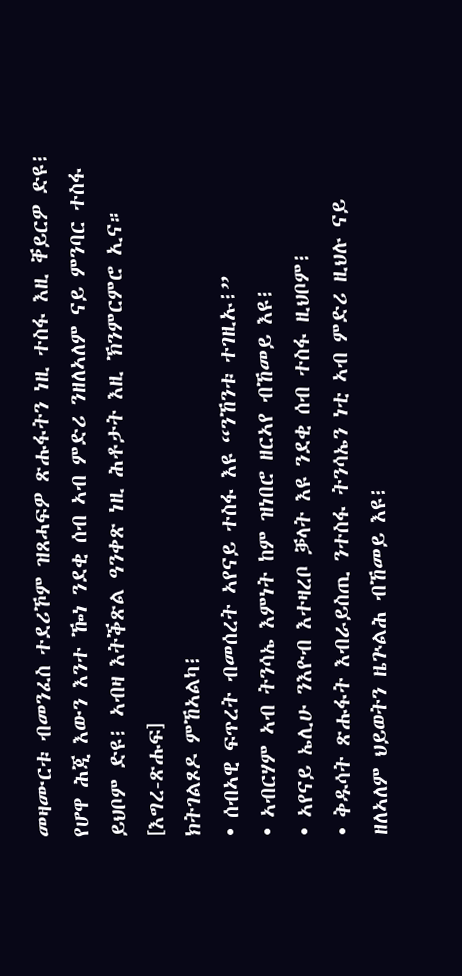መዛሙርቱ ብመንፈስ ተደሪኾም ዝጸሓፍዎ ጽሑፋትን ነዚ ተስፋ እዚ ቐይርዎ ድዩ፧ የሆዋ ሕጂ እውን እንተ ዀነ ንደቂ ሰብ ኣብ ምድሪ ንዘለኣለም ናይ ምንባር ተስፋ ይህቦም ድዩ፧ ኣብዛ እትቕጽል ዓንቀጽ ነዚ ሕቶታት እዚ ኽንምርምሮ ኢና።
[እግረ-ጽሑፍ]
ክትገልጾዶ ምኸኣልካ፧
• ሰብኣዊ ፍጥረት ብመሰረት ኣየናይ ተስፋ እዩ “ንኸንቱ ተገዚኡ፧”
• ኣብርሃም ኣብ ትንሳኤ እምነት ከም ዝነበሮ ዘርኣየ ብኸመይ እዩ፧
• ኣየናይ ኤሊሁ ንእዮብ እተዛረቦ ቓላት እዩ ንደቂ ሰብ ተስፋ ዚህቦም፧
• ቅዱሳት ጽሑፋት እብራይስጢ ንተስፋ ትንሳኤን ነቲ ኣብ ምድሪ ዚህሉ ናይ ዘለኣለም ህይወትን ዜጕልሕ ብኸመይ እዩ፧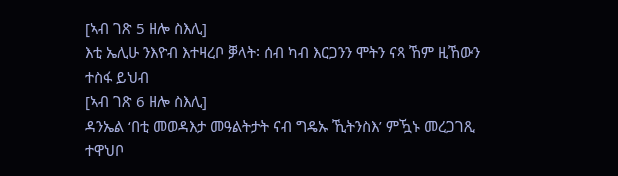[ኣብ ገጽ 5 ዘሎ ስእሊ]
እቲ ኤሊሁ ንእዮብ እተዛረቦ ቓላት፡ ሰብ ካብ እርጋንን ሞትን ናጻ ኸም ዚኸውን ተስፋ ይህብ
[ኣብ ገጽ 6 ዘሎ ስእሊ]
ዳንኤል ‘በቲ መወዳእታ መዓልትታት ናብ ግዴኡ ኺትንስእ’ ምዃኑ መረጋገጺ ተዋህቦ